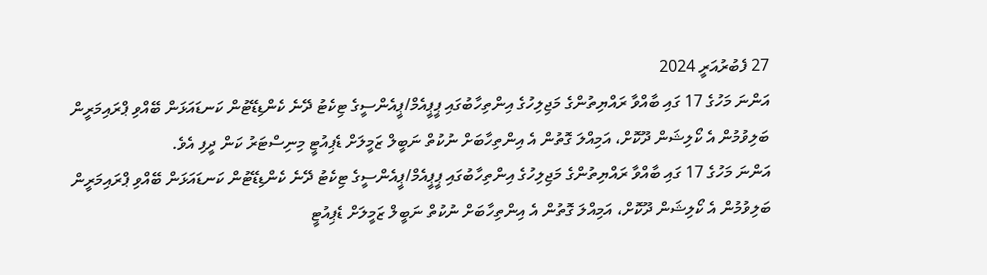27 ފެބުރުއަރީ 2024
އަންނަ މަހުގެ 17 ގައި ބާއްވާ ރައްޔިތުންގެ މަޖިލިހުގެ އިންތިހާބުގައި ޕީޕީއެމް/ޕީއެންސީގެ ޓިކެޓު ދޭނެ ކެންޑިޑޭޓުން ކަނޑައަޅަން ބޭއްވި ޕްރައިމަރީން ބަލިވުމުން އެ ކޯލިޝަން ދޫކޮށް، އަމިއްލަ ގޮތުން އެ އިންތިހާބަށް ނުކުތް ނަބީލް ޒަމީލަށް ޑެޕިއުޓީ މިނިސްޓަރު ކަން ދީފި އެވެ.
އަންނަ މަހުގެ 17 ގައި ބާއްވާ ރައްޔިތުންގެ މަޖިލިހުގެ އިންތިހާބުގައި ޕީޕީއެމް/ޕީއެންސީގެ ޓިކެޓު ދޭނެ ކެންޑިޑޭޓުން ކަނޑައަޅަން ބޭއްވި ޕްރައިމަރީން ބަލިވުމުން އެ ކޯލިޝަން ދޫކޮށް، އަމިއްލަ ގޮތުން އެ އިންތިހާބަށް ނުކުތް ނަބީލް ޒަމީލަށް ޑެޕިއުޓީ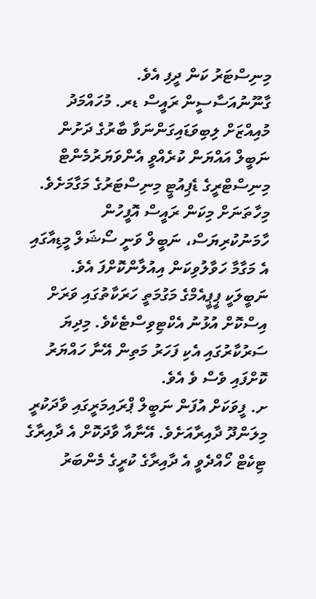މިނިސްޓަރު ކަން ދީފި އެވެ.
ގާނޫނުއަސާސީން ރައީސް ޑރ. މުހައްމަދު މުއިއްޒަށް ލިބިވަޑައިގަންނަވާ ބާރުގެ ދަށުން ނަބީލް އައްޔަން ކުރެއްވީ އެންވަޔަރުމެންޓް މިނިސްޓްރީގެ ޑެޕިއުޓީ މިނިސްޓަރުގެ މަގާމަށެވެ. މިހާތަނަށް މިކަން ރައީސް އޮފީހުން ހާމަނުކުރިޔަސް، ނަބީލް ވަނީ ސޯޝަލް މީޑިއާގައި އެ މަގާމާ ހަވާލުވިކަން އިއުލާންކޮށްފަ އެވެ.
ނަބީލަކީ ޕީޕީއެމްގެ މަގުމަތީ ހަރަކާތުގައި ވަރަށް އިސްކޮށް އުޅުނު އެކްޓިވިސްޓެކެވެ. މިދިޔަ ސަރުކާރުގައި އެކި ފަހަރު މަތިން އޭނާ ހައްޔަރު ކޮށްފައި ވެސް ވެ އެވެ.
ށ. ފީވަކަށް އުފަން ނަބީލް ޕްރައިމަރީގައި ވާދަކުރީ މިލަންދޫ ދާއިރާއަށެވެ. އޭނާއާ ވާދަކޮށް އެ ދާއިރާގެ ޓިކެޓް ހޯއްދެވީ އެ ދާއިރާގެ ކުރީގެ މެންބަރު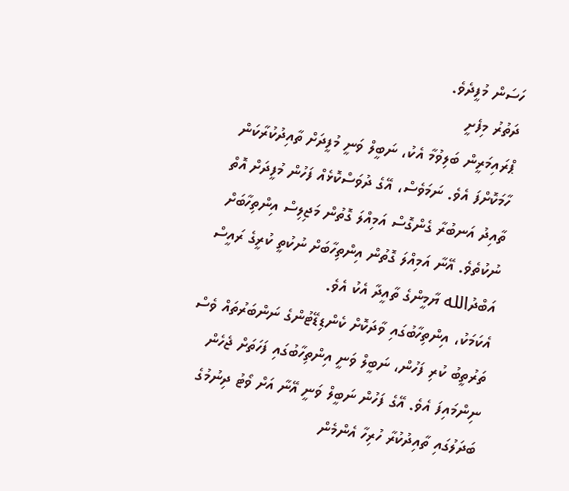ހަސަން މުފީދެވެ.
ދަތުރު މިފެށީ
ޕްރައިމަރީން ބަލިވުމާ އެކު، ނަބީލް ވަނީ މުފީދަށް ތާއިދުކުރާކަން ހާމަކޮށްފަ އެވެ. ނަމަވެސް، އޭގެ ދުވަސްކޮޅެއް ފަހުން މުފީދަށް އޮތް ތާއިދު އަނބުރާ ގެންގޮސް އަމިއްލަ ގޮތުން މަޖިލިސް އިންތިހާބަށް ނުކުތެވެ. އޭނާ އަމިއްލަ ގޮތުން އިންތިހާބަށް ނުކުތީ ކުރީގެ ރައީސް އަބްދުالله ޔާމީންގެ ތާއީދާ އެކު އެވެ.
އެކަމަކު، އިންތިހާބުގައި ވާދަކޮށް ކެންޑިޑޭޓުންގެ ނަންބަރުތައް ވެސް ތަރުތީބު ކުރި ފަހުން، ނަބީލް ވަނީ އިންތިހާބުގައި ފަހަތަށް ޖެހެން ނިންމައިފަ އެވެ. އޭގެ ފަހުން ނަބީލް ވަނީ އޭނާ އަށް ވޯޓު ދިނުމުގެ ބަދަލުގައި ތާއިދުކުރާ ހުރިހާ އެންމެން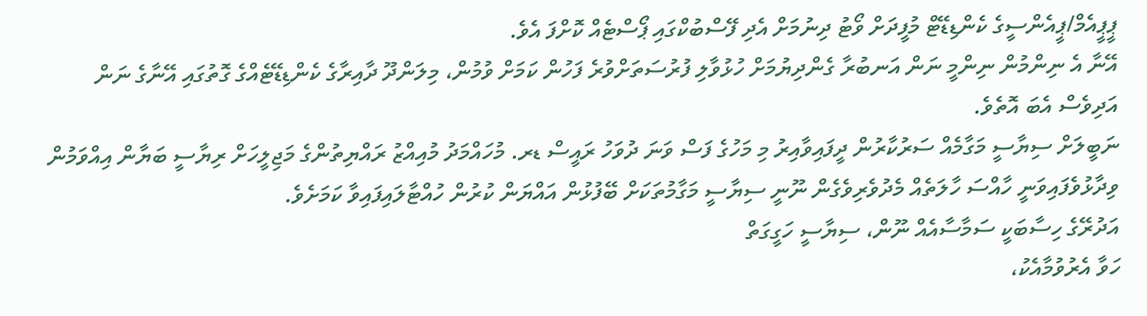ޕީޕީއެމް/ޕީއެންސީގެ ކެންޑިޑޭޓް މުފީދަށް ވޯޓު ދިނުމަށް އެދި ފޭސްބުކްގައި ޕޯސްޓެއް ކޮށްފަ އެވެ.
އޭނާ އެ ނިންމުން ނިންމީ ނަން އަނބުރާ ގެންދިޔުމަށް ހުޅުވާލި ފުރުސަތަށްވުރެ ފަހުން ކަމަށް ވުމުން، މިލަންދޫ ދާއިރާގެ ކެންޑިޑޭޓެއްގެ ގޮތުގައި އޭނާގެ ނަން އަދިވެސް އެބަ އޮތެވެ.
ނަބީލަށް ސިޔާސީ މަގާމެއް ސަރުކާރުން ދީފައިވާއިރު މި މަހުގެ ފަސް ވަނަ ދުވަހު ރައީސް ޑރ. މުހައްމަދު މުއިއްޒު ރައްޔިތުންގެ މަޖިލީހަށް ރިޔާސީ ބަޔާން އިއްވަމުން ވިދާޅުވެފައިވަނީ ހާއްސަ ހާލަތެއް މެދުވެރިވެގެން ނޫނީ ސިޔާސީ މަގާމުތަކަށް ބޭފުޅުން އައްޔަން ކުރުން ހުއްޓާލައިފައިވާ ކަމަށެވެ.
އަދުރޭގެ ހިސާބަކީ ސަމާސާއެއް ނޫން، ސިޔާސީ ހަގީގަތް
ހަވާ އެރުވުމާއެކު،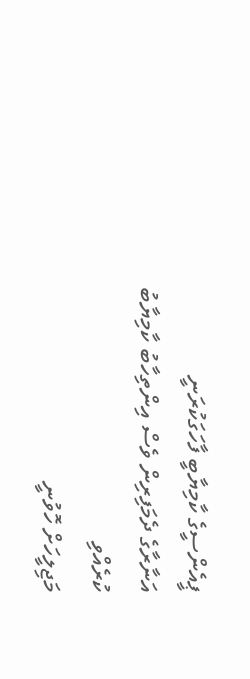ޕީއެންސީގެ ކާމިޔާބީ ފާހަގަކުރަނީ
އަނާރާގެ ދެމަފިރިން ވެސް އިންތިހާބު ކާމިޔާބު ކުރެއްވި
މަޖިލީހަށް ހޮވުނީ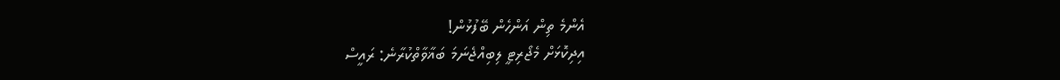އެންމެ ތިން އަންހެން ބޭފުޅުން!
އިދިކޮޅަށް މެޖޯރިޓީ ލިބިއްޖެނަމަ ބަޣާވާތްކުރާނެ: ރައީސް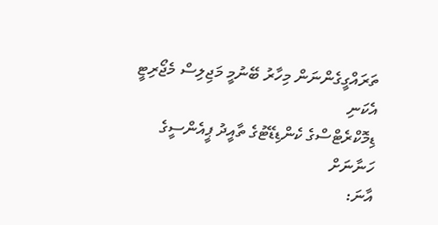ތަރައްގީގެންނަން މިހާރު ބޭނުމީ މަޖިލިސް މެޖޯރިޓީ އެކަނި
ޑިމޮކްރެޓްސްގެ ކެންޑިޑޭޓުގެ ތާއީދު ޕީއެންސީގެ ހަނާނަށް
އާނަ: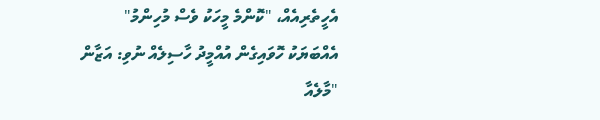އެހީތެރިއެއް، "ކޮންމެ މީހަކު ވެސް މުހިންމު"
އެއްބަޔަކު ހޮވައިގެން އުއްމީދު ހާސިލެއް ނުވި: އަޒާން
"މާލެއާ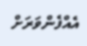އެއްފެންވަރަށް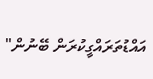އައްޑުތަރައްގީކުރަން ބޭނުން"